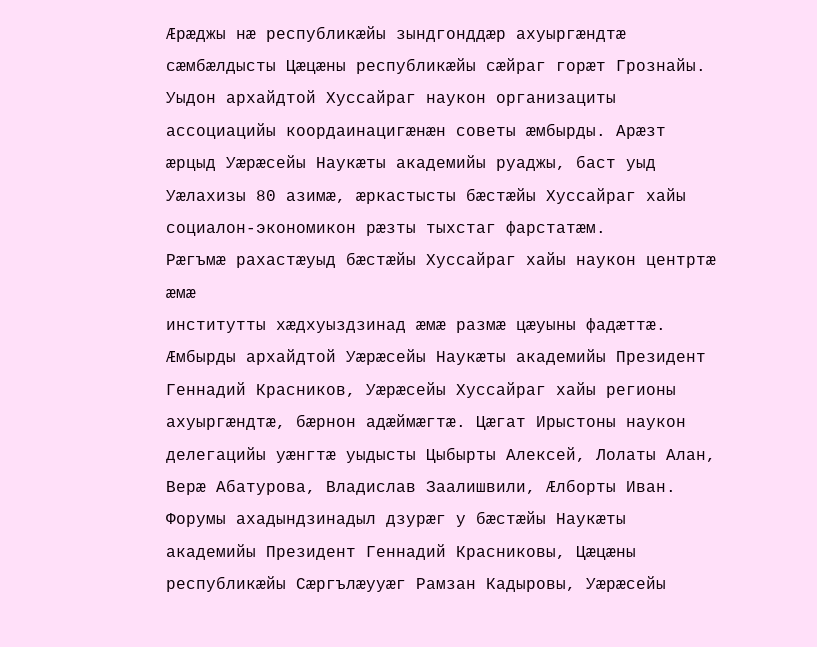Æрæджы нæ республикæйы зындгонддæр ахуыргæндтæ сæмбæлдысты Цæцæны республикæйы сæйраг горæт Грознайы. Уыдон архайдтой Хуссайраг наукон организациты ассоциацийы коордаинацигæнæн советы æмбырды. Арæзт æрцыд Уæрæсейы Наукæты академийы руаджы, баст уыд Уæлахизы 80 азимæ, æркастысты бæстæйы Хуссайраг хайы социалон-экономикон рæзты тыхстаг фарстатæм.
Рæгъмæ рахастæуыд бæстæйы Хуссайраг хайы наукон центртæ æмæ
институтты хæдхуыздзинад æмæ размæ цæуыны фадæттæ. Æмбырды архайдтой Уæрæсейы Наукæты академийы Президент Геннадий Красников, Уæрæсейы Хуссайраг хайы регионы ахуыргæндтæ, бæрнон адæймæгтæ. Цæгат Ирыстоны наукон делегацийы уæнгтæ уыдысты Цыбырты Алексей, Лолаты Алан, Верæ Абатурова, Владислав Заалишвили, Æлборты Иван.
Форумы ахадындзинадыл дзурæг у бæстæйы Наукæты академийы Президент Геннадий Красниковы, Цæцæны республикæйы Сæргълæууæг Рамзан Кадыровы, Уæрæсейы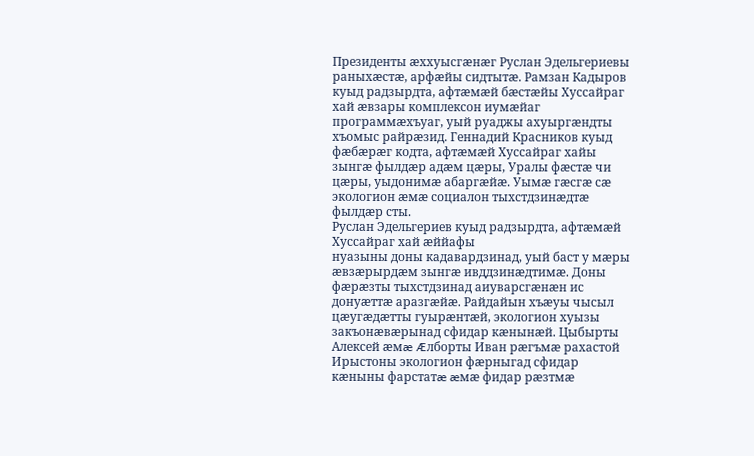Президенты æххуысгæнæг Руслан Эдельгериевы раныхæстæ, арфæйы сидтытæ. Рамзан Кадыров куыд радзырдта, афтæмæй бæстæйы Хуссайраг хай æвзары комплексон иумæйаг программæхъуаг, уый руаджы ахуыргæндты хъомыс райрæзид. Геннадий Красников куыд фæбæрæг кодта, афтæмæй Хуссайраг хайы зынгæ фылдæр адæм цæры, Уралы фæстæ чи цæры, уыдонимæ абаргæйæ. Уымæ гæсгæ сæ экологион æмæ социалон тыхстдзинæдтæ фылдæр сты.
Руслан Эдельгериев куыд радзырдта, афтæмæй Хуссайраг хай æййафы
нуазыны доны кадавардзинад, уый баст у мæры æвзæрырдæм зынгæ ивддзинæдтимæ. Доны фæрæзты тыхстдзинад аиуварсгæнæн ис донуæттæ аразгæйæ. Райдайын хъæуы чысыл цæугæдæтты гуырæнтæй, экологион хуызы закъонæвæрынад сфидар кæнынæй. Цыбырты Алексей æмæ Æлборты Иван рæгъмæ рахастой Ирыстоны экологион фæрныгад сфидар кæныны фарстатæ æмæ фидар рæзтмæ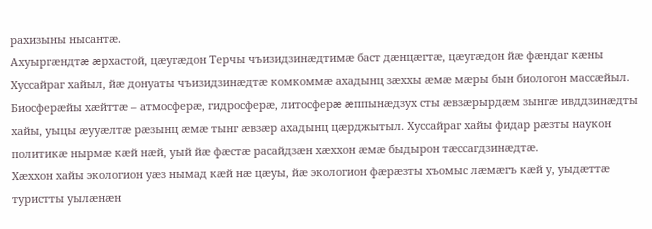рахизыны нысантæ.
Ахуыргæндтæ æрхастой, цæугæдон Терчы чъизидзинæдтимæ баст дæнцæгтæ, цæугæдон йæ фæндаг кæны Хуссайраг хайыл, йæ донуаты чъизидзинæдтæ комкоммæ ахадынц зæххы æмæ мæры бын биологон массæйыл. Биосферæйы хæйттæ – атмосферæ, гидросферæ, литосферæ æппынæдзух сты æвзæрырдæм зынгæ ивддзинæдты хайы, уыцы æууæлтæ рæзынц æмæ тынг æвзæр ахадынц цæрджытыл. Хуссайраг хайы фидар рæзты наукон политикæ нырмæ кæй нæй, уый йæ фæстæ расайдзæн хæххон æмæ быдырон тæссагдзинæдтæ.
Хæххон хайы экологион уæз нымад кæй нæ цæуы, йæ экологион фæрæзты хъомыс лæмæгъ кæй у, уыдæттæ туристты уылæнæн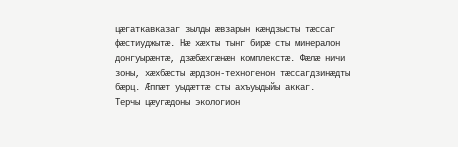цæгаткавказаг зылды æвзарын кæндзысты тæссаг фæстиуджытæ. Нæ хæхты тынг бирæ сты минералон донгуырæнтæ, дзæбæхгæнæн комплекстæ. Фæлæ ничи зоны, хæхбæсты æрдзон-техногенон тæссагдзинæдты бæрц. Æппæт уыдæттæ сты ахъуыдыйы аккаг.
Терчы цæугæдоны экологион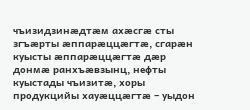чъизидзинæдтæм ахæсгæ сты згъæрты æппарæццæгтæ, сгарæн куысты æппарæццæгтæ дæр донмæ ранхъæвзынц, нефты куыстады чъизитæ, хоры продукцийы хауæццæгтæ – уыдон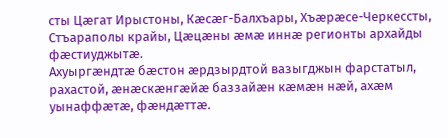сты Цæгат Ирыстоны, Кæсæг-Балхъары, Хъæрæсе-Черкессты, Стъараполы крайы, Цæцæны æмæ иннæ регионты архайды фæстиуджытæ.
Ахуыргæндтæ бæстон æрдзырдтой вазыгджын фарстатыл, рахастой, æнæскæнгæйæ баззайæн кæмæн нæй, ахæм уынаффæтæ, фæндæттæ.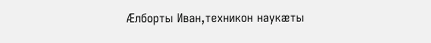Æлборты Иван,техникон наукæты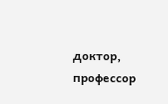доктор, профессор